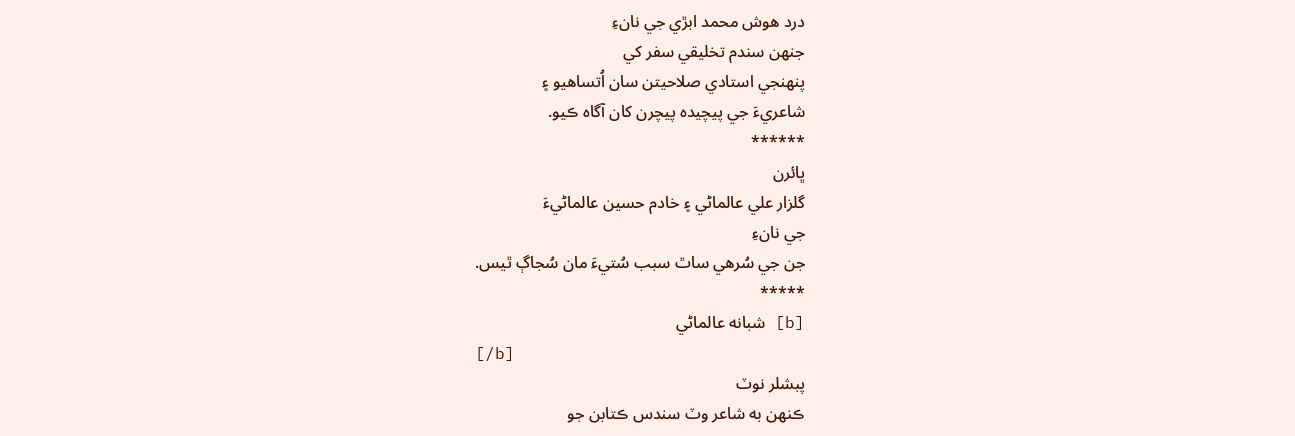درد هوش محمد ابڙي جي نانءِ
جنهن سندم تخليقي سفر کي
پنهنجي استادي صلاحيتن سان اُتساهيو ۽
شاعريءَ جي پيچيده پيچرن کان آگاه ڪيو.
******
ڀائرن
گلزار علي عالماڻي ۽ خادم حسين عالماڻيءَ
جي نانءِ
جن جي سُرهي ساٿ سبب سُتيءَ مان سُجاڳ ٿيس.
*****
[b] شبانه عالماڻي
[/b]
پبشلر نوٽ
ڪنهن به شاعر وٽ سندس ڪتابن جو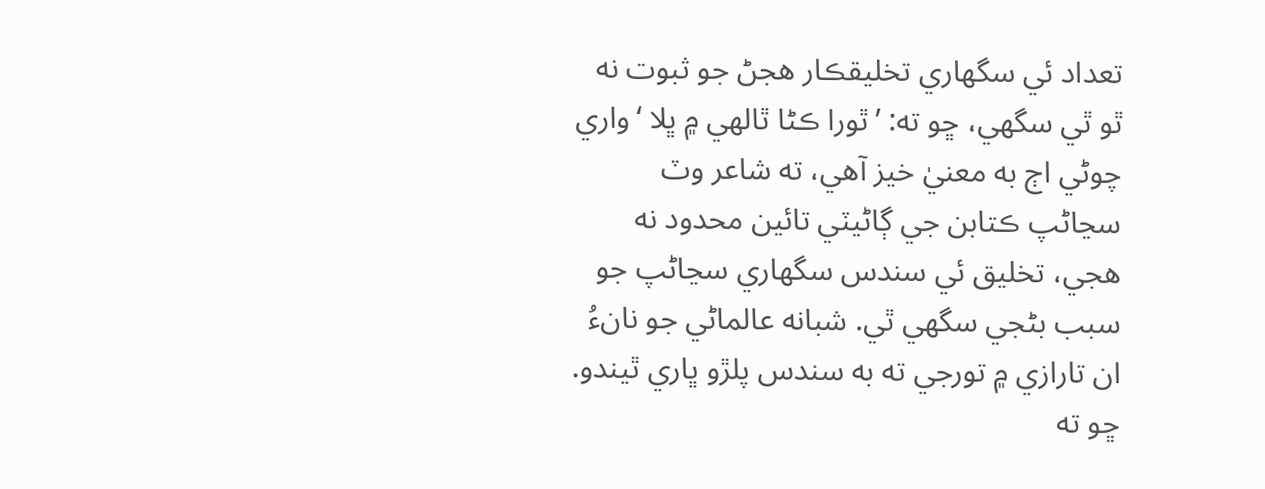تعداد ئي سگهاري تخليقڪار هجڻ جو ثبوت نه ٿو ٿي سگهي، ڇو ته: ’ٿورا ڪڻا ٿالهي ۾ ڀلا ‘واري چوڻي اڄ به معنيٰ خيز آهي، ته شاعر وٽ سڃاڻپ ڪتابن جي ڳاڻيٽي تائين محدود نه هجي، تخليق ئي سندس سگهاري سڃاڻپ جو سبب بڻجي سگهي ٿي. شبانه عالماڻي جو نانءُ ان تارازي ۾ تورجي ته به سندس پلڙو ڀاري ٿيندو. ڇو ته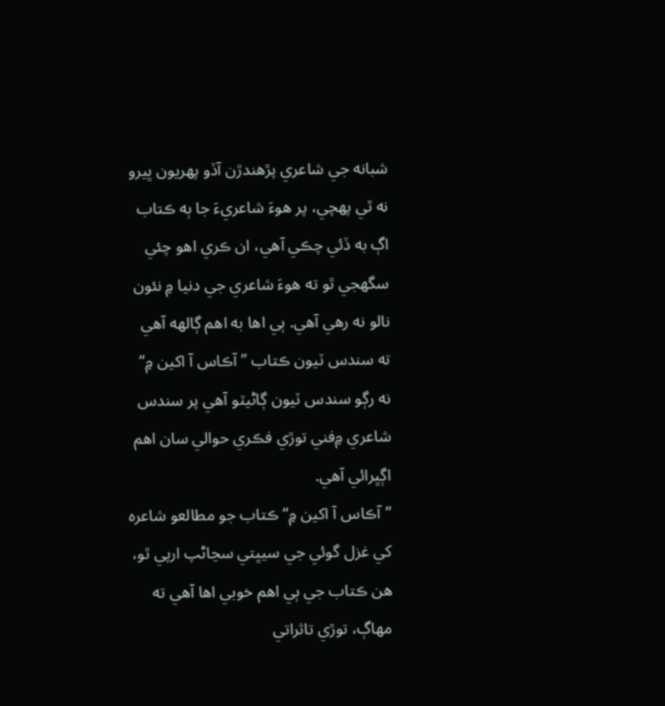شبانه جي شاعري پڙهندڙن آڏو پهريون ڀيرو نه ٿي پهچي، پر هوءَ شاعريءَ جا ٻه ڪتاب اڳ به ڏئي چڪي آهي، ان ڪري اهو چئي سگهجي ٿو ته هوءَ شاعري جي دنيا ۾ نئون نالو نه رهي آهي. ٻي اها به اهم ڳالهه آهي ته سندس ٽيون ڪتاب ” آڪاس آ اکين ۾“ نه رڳو سندس ٽيون ڳاڻيٽو آهي پر سندس شاعري ۾فني توڙي فڪري حوالي سان اهم اڳڀرائي آهي.
”آڪاس آ اکين ۾“ ڪتاب جو مطالعو شاعره کي غزل گوئي جي سيڀتي سڃاڻپ ارپي ٿو، هن ڪتاب جي ٻي اهم خوبي اها آهي ته مهاڳ، توڙي تاثراتي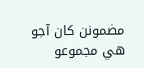مضمونن کان آجو هي مجموعو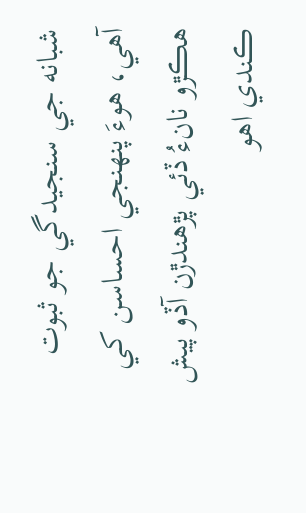شبانه جي سنجيدگي جو ثبوت آهي، هوءَ پنهنجي احساسن کي هڪڙو نانءُ ڏئي پڙهندڙن آڏو پيش ڪندي اهو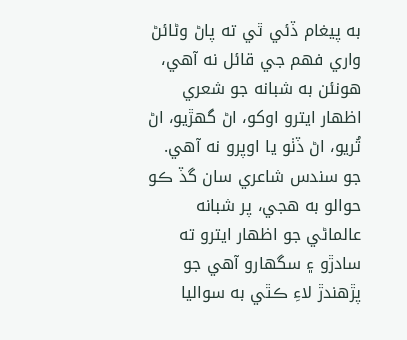به پيغام ڏئي ٿي ته پاڻ وڻائڻ واري فهم جي قائل نه آهي، هونئن به شبانه جو شعري اظهار ايترو اوکو، اڻ گهڙيو، اڻ تُريو، اڻ ڏٺو يا اوپرو نه آهي. جو سندس شاعري سان گڏ ڪو حوالو به هجي، پر شبانه عالماڻي جو اظهار ايترو ته سادڙو ۽ سگهارو آهي جو پڙهندڙ لاءِ ڪٿي به سواليا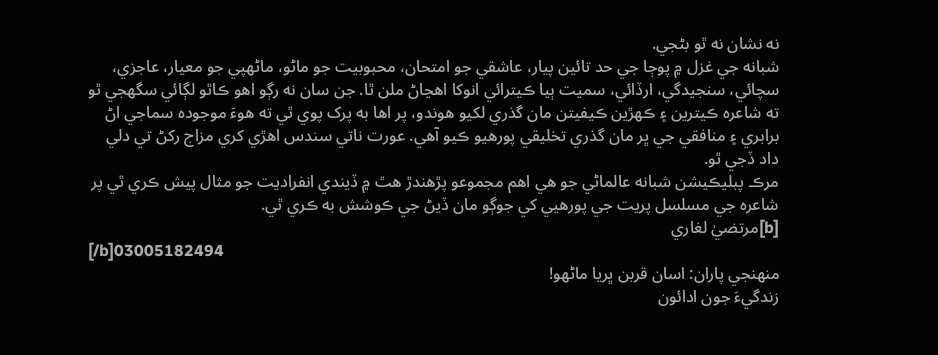نه نشان نه ٿو بڻجي.
شبانه جي غزل ۾ پوڄا جي حد تائين پيار، عاشقي جو امتحان، محبوبيت جو ماڻو، ماڻهپي جو معيار، عاجزي، سچائي، سنجيدگي، ارڏائي، سميت ٻيا ڪيترائي انوکا اهڃاڻ ملن ٿا. جن سان نه رڳو اهو ڪاٿو لڳائي سگهجي ٿو ته شاعره ڪيترين ۽ ڪهڙين ڪيفيتن مان گذري لکيو هوندو، پر اها به پرک پوي ٿي ته هوءَ موجوده سماجي اڻ برابري ۽ منافقي جي ڀر مان گذري تخليقي پورهيو ڪيو آهي. عورت ناتي سندس اهڙي کري مزاج رکڻ تي دلي داد ڏجي ٿو.
مرڪ پبليڪيشن شبانه عالماڻي جو هي اهم مجموعو پڙهندڙ هٿ ۾ ڏيندي انفراديت جو مثال پيش ڪري ٿي پر شاعره جي مسلسل پريت جي پورهيي کي جوڳو مان ڏيڻ جي ڪوشش به ڪري ٿي.
[b]مرتضيٰ لغاري
[/b]03005182494
منهنجي پاران: اسان قربن ڀريا ماڻهو!
زندگيءَ جون ادائون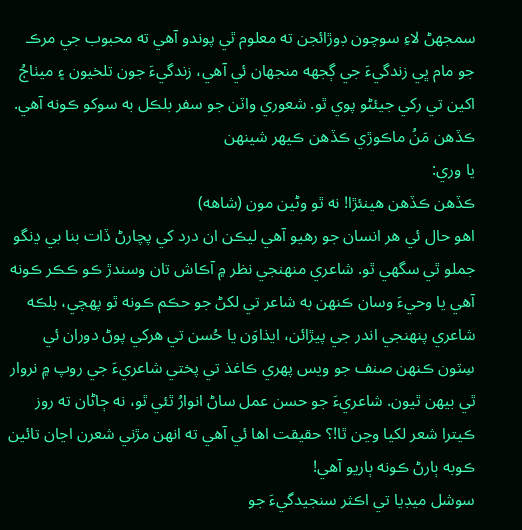سمجهڻ لاءِ سوچون ڊوڙائجن ته معلوم ٿي پوندو آهي ته محبوب جي مرڪ جو مام ڀي زندگيءَ جي ڳجهه منجهان ئي آهي، زندگيءَ جون تلخيون ۽ ميٺاڄُ اکين تي رکي جيئڻو پوي ٿو. شعوري واٽن جو سفر بلڪل به سوکو ڪونه آهي.
ڪڏهن مَنُ ماڪوڙي ڪڏهن ڪيهر شينهن
يا وري:
ڪڏهن ڪڏهن هينئڙا! نه ٿو وڻين مون (شاهه)
اهو حال ئي هر انسان جو رهيو آهي ليڪن ان درد کي پچارڻ ڏات بنا بي ڍنگو جملو ٿي سگهي ٿو. شاعري منهنجي نظر ۾ آڪاش تان وسندڙ ڪو ڪڪر ڪونه آهي يا وحيءَ وسان ڪنهن به شاعر تي لکڻ جو حڪم ڪونه ٿو پهچي، بلڪه شاعري پنهنجي اندر جي پيڙائن، ايذاوَن يا حُسن تي هرکي پوڻ دوران ئي سِٽون ڪنهن صنف جو ويس پهري ڪاغذ تي پختي شاعريءَ جي روپ ۾ نروار ٿي بيهن ٿيون. شاعريءَ جو حسن عمل ساڻ انوارُ ٿئي ٿو، نه ڄاڻان ته روز ڪيترا شعر لکيا وڃن ٿا!؟ حقيقت اها ئي آهي ته انهن مڙني شعرن اڃان تائين ڪوبه ٻارڻ ڪونه ٻاريو آهي!
سوشل ميڊيا تي اڪثر سنجيدگيءَ جو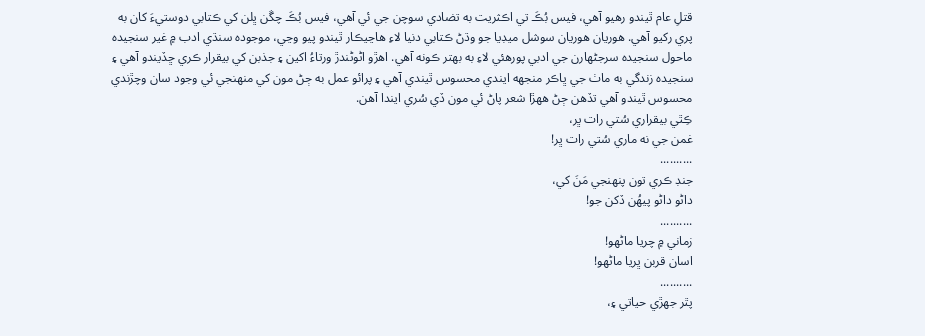قتلِ عام ٿيندو رهيو آهي، فيس بُڪَ تي اڪثريت به تضادي سوچن جي ئي آهي، فيس بُڪَ چڱن ڀلن کي ڪتابي دوستيءَ کان به پري رکيو آهي. هوريان هوريان سوشل ميڊيا جو وڌڻ ڪتابي دنيا لاءِ هاڃيڪار ٿيندو پيو وڃي، موجوده سنڌي ادب ۾ غير سنجيده ماحول سنجيده سرجڻهارن جي ادبي پورهئي لاءِ به بهتر ڪونه آهي. اهڙو اڻوڻندڙ ورتاءُ اکين ۽ جذبن کي بيقرار ڪري ڇڏيندو آهي ۽ سنجيده زندگي به ماٺ جي ڀاڪر منجهه ايندي محسوس ٿيندي آهي ۽ پرائو عمل به ڄڻ مون کي منهنجي ئي وجود سان وچڙندي محسوس ٿيندو آهي تڏهن ڄڻ ههڙا شعر پاڻ ئي مون ڏي سُري ايندا آهن.
ڪِٿي بيقراري سُتي رات ڀر،
غمن جي نه ماري سُتي رات ڀر!
..........
جنڊ ڪري تون پنهنجي مَنَ کي،
داڻو داڻو پيهُن ڏکن جو!
..........
زماني ۾ چريا ماڻهو!
اسان قربن ڀريا ماڻهو!
..........
پٿر جهڙي حياتي ۽،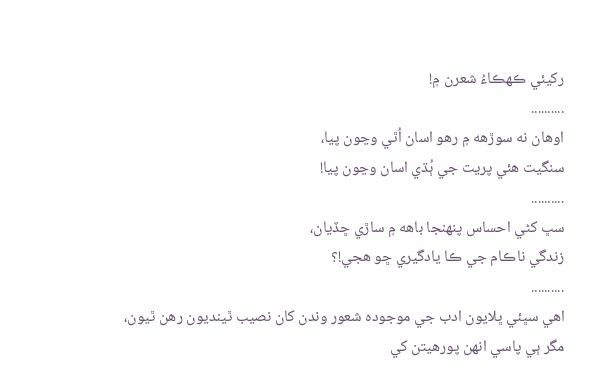رکيئي ڪهڪاءُ شعرن ۾!
..........
اوهان نه سوڙهه ۾ رهو اسان اُٿي وڃون پيا،
سنگيت هئي پريت جي ٻُڌي اسان وڃون پيا!
..........
سڀ کڻي احساس پنهنجا باهه ۾ ساڙي ڇڏيان،
زندگي ناڪام جي ڪا يادگيري ڇو هجي!؟
..........
اهي سڀئي ڀلايون ادب جي موجوده شعور وندن کان نصيب ٿينديون رهن ٿيون، مگر ٻي پاسي انهن پورهيتن کي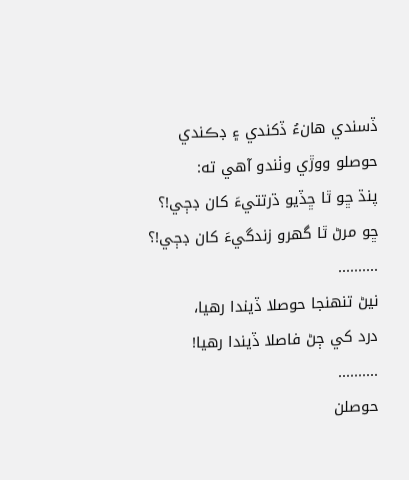ڏسندي هانءُ ڏکندي ۽ ڊڪندي حوصلو ووڙي وٺندو آهي ته:
پنڌ ڇو ٿا ڇڏيو ڌرتتيءَ کان ڊڄي!؟
ڇو مرڻ ٿا گهرو زندگيءَ کان ڊڄي!؟
..........
نيڻ تنهنجا حوصلا ڏيندا رهيا،
درد کي ڄڻ فاصلا ڏيندا رهيا!
..........
حوصلن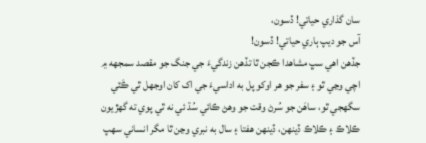سان گذاري حياتي! ڏسون،
آس جو ديپ ٻاري حياتي! ڏسون!
جڏهن اهي سڀ مشاهدا ڪجن ٿا تڏهن زندگيءَ جي جنگ جو مقصد سمجهه ۾ اچي وڃي ٿو ۽ سفر جو هر اوکو پل به اداسيءَ جي اک کان اوجهل ٿي ڪَٽي سگهجي ٿو، ساهَن جو سُرڻ وقت جو وهڻ ڪائي سُڌ ئي نه ٿي پوي ته گهڙيون ڪلاڪ ۽ ڪلاڪ ڏينهن، ڏينهن هفتا ۽ سال به نبري وڃن ٿا مگر انساني سهپ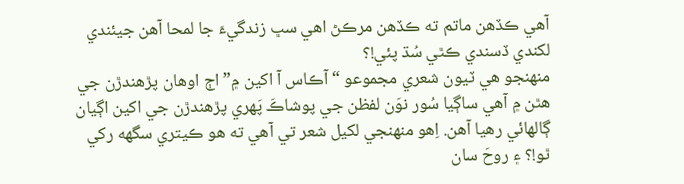آهي ڪڏهن ماتم ته ڪڏهن مرڪڻ اهي سڀ زندگيءَ جا لمحا آهن جيئندي لکندي ڏسندي ڪٿي سُڌ پئي!؟
منهنجو هي ٽيون شعري مجموعو “آڪاس آ اکين ۾” اڄ اوهان پڙهندڙن جي هٿن ۾ آهي ساڳيا سُور نوَن لفظن جي پوشاڪَ پَهري پڙهندڙن جي اکين اڳيان ڳالهائي رهيا آهن. اِهو منهنجي لکيل شعر تي آهي ته هو ڪيتري سگهه رکي ٿو!؟ ۽ روحَ سان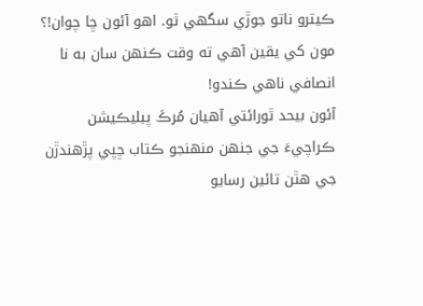ڪيترو ناتو جوڙي سگهي ٿو. اهو آئون ڇا چوان!؟ مون کي يقين آهي ته وقت ڪنهن سان به نا انصافي ناهي ڪندو!
آئون بيحد ٿورائتي آهيان مُرڪَ پبليڪيشن ڪراچيءَ جي جنهن منهنجو ڪتاب ڇپي پڙهندڙن جي هٿن تائين رسايو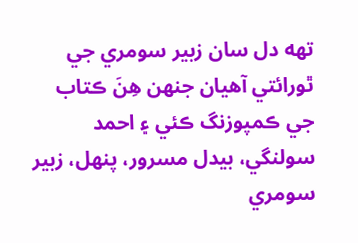تهه دل سان زبير سومري جي ٿورائتي آهيان جنهن هِنَ ڪتاب جي ڪمپوزنگ ڪئي ۽ احمد سولنگي، بيدل مسرور، پنهل، زبير سومري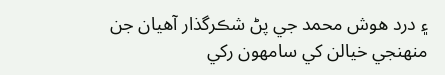۽ درد هوش محمد جي پڻ شڪرگذار آهيان جن منهنجي خيالن کي سامهون رکي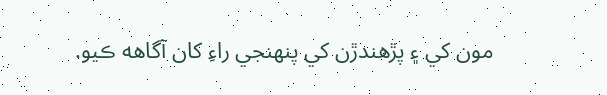مون کي ۽ پڙهندڙن کي پنهنجي راءِ کان آگاهه ڪيو.